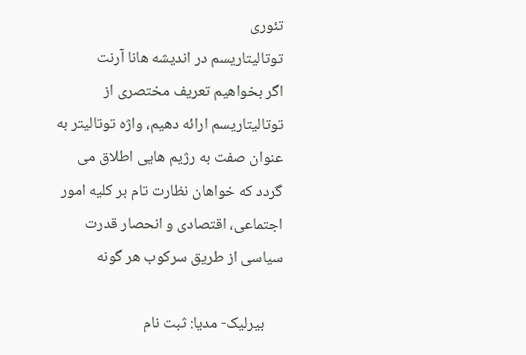تئوری
توتالیتاریسم در اندیشه هانا آرنت
اگر بخواهیم تعریف مختصری از توتالیتاریسم ارائه دهیم، واژه توتالیتر به عنوان صفت به رژیم هایی اطلاق می گردد که خواهان نظارت تام بر کلیه امور اجتماعی، اقتصادی و انحصار قدرت سیاسی از طریق سرکوب هر گونه

     بیرلیک- مدیا: ثبت نام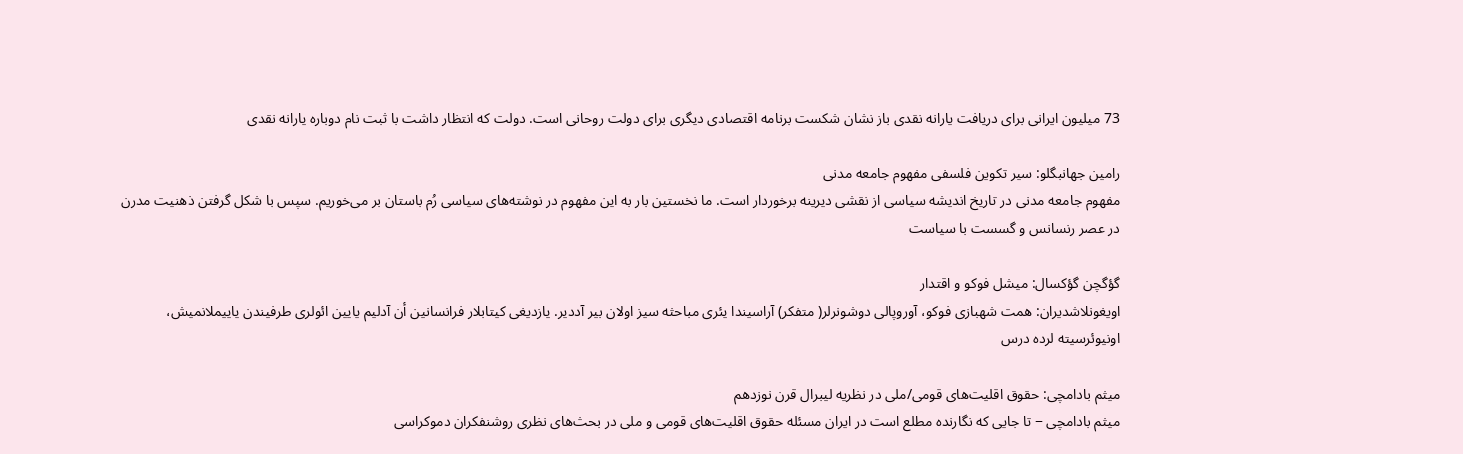73 میلیون ایرانی برای دریافت یارانه نقدی باز نشان شکست برنامه اقتصادی دیگری برای دولت روحانی است. دولت که انتظار داشت با ثبت نام دوباره یارانه نقدی

رامین جهانبگلو: سیر تکوین فلسفى مفهوم جامعه مدنى
مفهوم جامعه مدنى در تاریخ اندیشه سیاسى از نقشى دیرینه برخوردار است. ما نخستین بار به این مفهوم در نوشته‌هاى سیاسى رُم باستان بر می‌خوریم. سپس با شکل گرفتن ذهنیت مدرن در عصر رنسانس و گسست با سیاست

گؤگچن گؤکسال: میشل فوکو و اقتدار
اویغونلاشدیران: همت شهبازی فوکو، آوروپالی دوشونرلر( متفکر) آراسیندا یئری مباحثه سیز اولان بیر آددیر. یازدیغی کیتابلار فرانسانین أن آدلیم یایین ائولری طرفیندن یاییملانمیش، اونیوئرسیته لرده درس

میثم بادامچی: حقوق اقلیت‌های قومی/ملی در نظریه لیبرال قرن نوزدهم
میثم بادامچی − تا جایی که نگارنده مطلع است در ایران مسئله حقوق اقلیت‌های قومی و ملی در بحث‌های نظری روشنفکران دموکراسی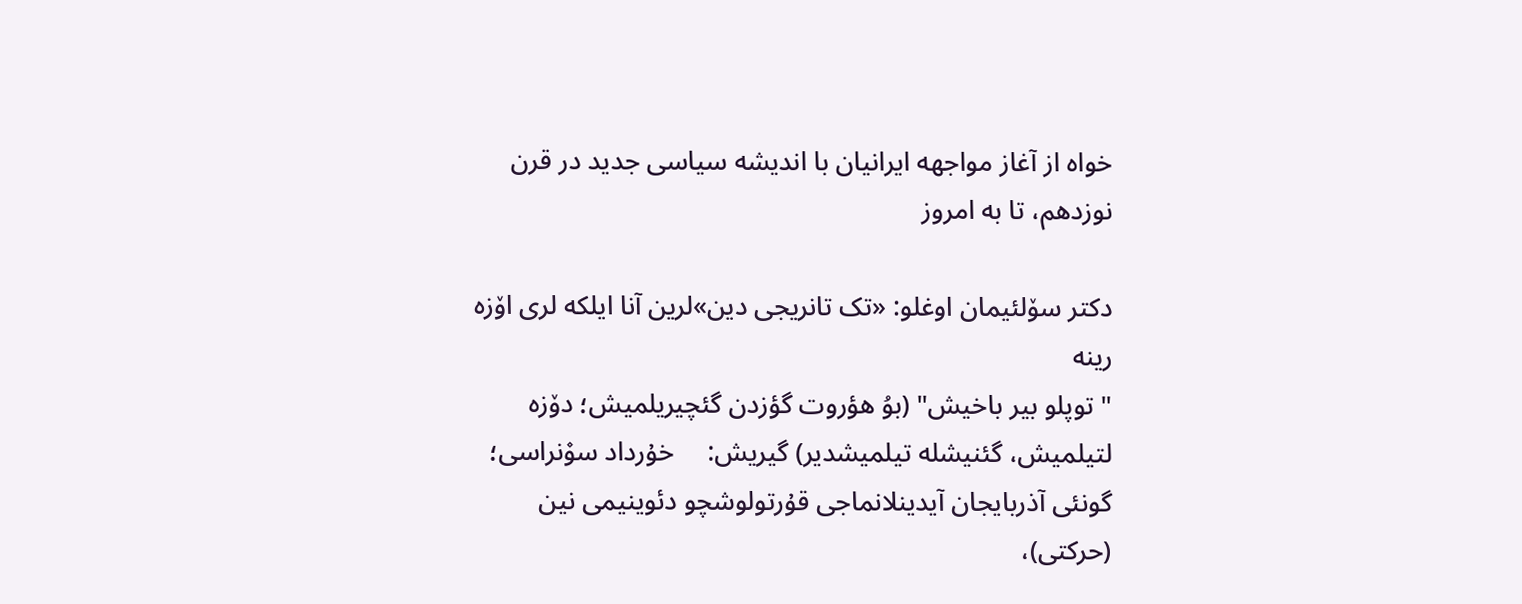خواه از آغاز مواجهه ایرانیان با اندیشه سیاسی جدید در قرن نوزدهم، تا به امروز

دکتر سۆلئیمان اوغلو: «تک تانریجی دین»لرین آنا ایلکه لری اۆزه رینه
" توپلو بیر باخیش" (بوُ هؤروت گؤزدن گئچیریلمیش؛ دۆزه لتیلمیش، گئنیشله تیلمیشدیر) گیریش:     خۇرداد سو۫نراسی؛ گونئی آذربایجان آیدینلانماجی قۇرتولوشچو دئوینیمی نین (حرکتی)،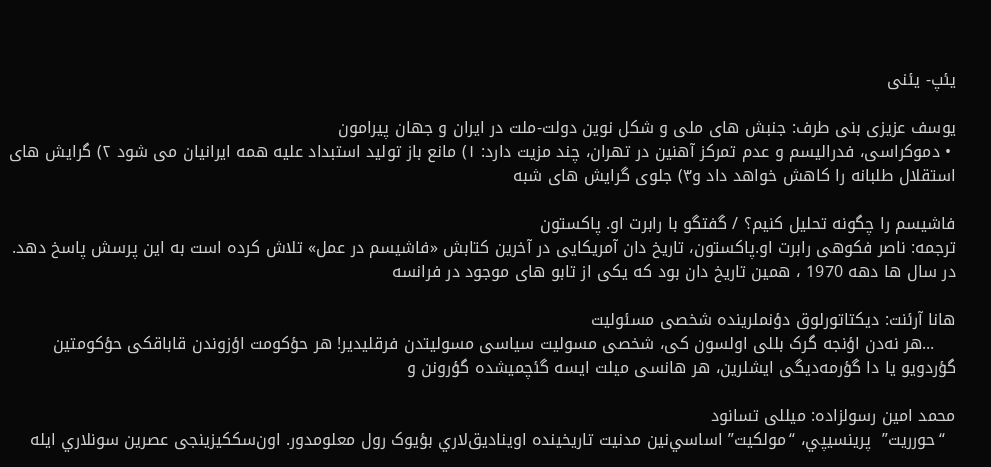یئپ- یئنی

یوسف عزیزی بنی طرف: جنبش های ملی و شکل نوین دولت-ملت در ایران و جهان پیرامون
 • دموکراسی، فدرالیسم و عدم تمرکز آهنین در تهران، چند مزیت دارد: ۱) مانع باز تولید استبداد علیه همه ایرانیان می شود ۲) گرایش های استقلال طلبانه را کاهش خواهد داد و۳) جلوی گرایش های شبه

فاشیسم را چگونه تحلیل کنیم؟ / گفتگو با رابرت او. پاکستون
ترجمه: ناصر فکوهی رابرت او.پاکستون، تاریخ دان آمریکایی در آخرین کتابش «فاشیسم در عمل» تلاش کرده است به این پرسش پاسخ دهد. در سال ها دهه 1970 ، همین تاریخ دان بود که یکی از تابو های موجود در فرانسه

هانا آرئنت: ديکتاتورلوق دؤنملرينده شخصی مسئوليت
    ...هر نه‌دن اؤنجه گرک بللی اولسون کی، شخصی مسوليت سياسی مسوليتدن فرقليدير! هر حؤکومت اؤزوندن قاباقکی حؤکومتين گؤردويو يا دا گؤرمه‌ديگی ايشلرين، هر هانسی ميلت ايسه گئچميشده گؤرونن و

محمد امین رسولزاده: میللی تسانود
  “حورريت”  پرينسيپي، “مولکيت” اساسي‌نين مدنيت تاريخينده اويناديق‌لاري بؤيوک رول معلومدور. اون‌سککيزینجی عصرين سونلاري ايله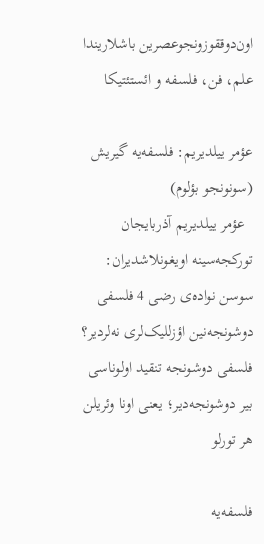اون‌دوققوزونجو‌عصرين باشلاريندا علم، فن، فلسفه و ائستئتيکا

عؤمر ییلدیریم: فلسفه‌یه گیریش (سونونجو بؤلوم)
  عؤمر ییلدیریم آذربایجان تورکجه‌سینه اویغونلاشدیران: سوسن نواده‌ی رضی 4 فلسفی دوشونجه‌نین اؤزللیک‌لری نه‌لردیر؟ فلسفی دوشونجه تنقید اولوناسی بیر دوشونجه‌دیر؛ یعنی اونا وئریلن هر تورلو

فلسفه‌یه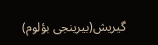گیریش(بیرینجی بؤلوم)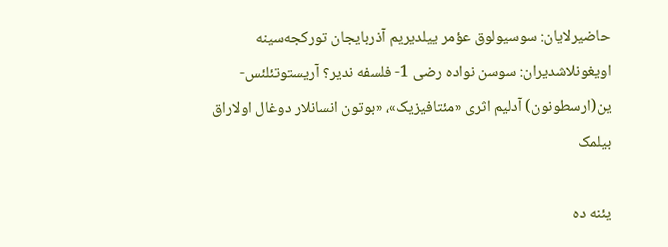حاضیرلایان: سوسیولوق عؤمر ییلدیریم آذربایجان تورکجه‌سینه اویغونلاشدیران: سوسن نواده‌ رضی 1- فلسفه ندیر؟ آریستوتئلئس-ین(ارسطونون) آدلیم اثری «مئتافیزیک»، «بوتون انسانلار دوغال اولاراق بیلمک

یئنه ده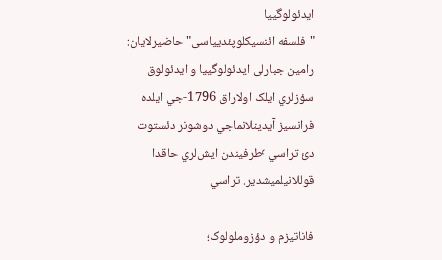ايدئولوگييا
"فلسفه ائنسیکلوپئدییاسی" حاضیرلایان: رامین جبارلی ايدئولوگييا و ايدئولوق سؤزلري ايلک اولاراق 1796-جي ايلده فرانسيز آيدينلانماجي دوشونر دئستوت دئ تراسي ٬طرفيندن ايش‌لري حاقدا قوللانيلميشدير. تراسي

فاناتیزم و دؤزوملولوک؛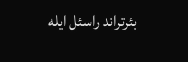بئرتراند راسئل ایله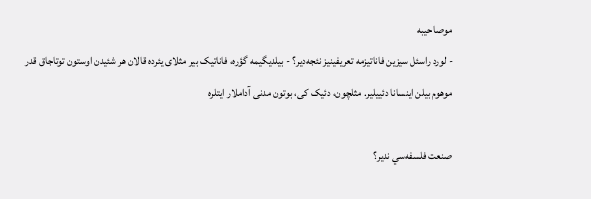موصاحیبه
- لورد راسئل سیزین فاناتیزمه تعریفینیز نئجه‌دیر؟ - بیلدیگیمه گؤره، فاناتیک بیر مثلای يئرده قالان هر شئيدن اوستون توتاجاق قدر موهوم بیلن اینسانا دئيیلیر. مثلچون، دئيک کی، بوتون مدنی آداملار ایتلره

صنعت فلسفه‌سي ندیر؟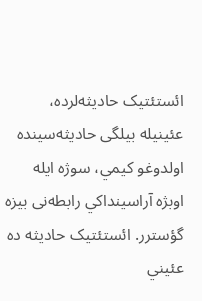ائستئتيک حاديثه‌لرده، عئينيله بیلگی حاديثه‌سينده اولدوغو کيمي، سوژه ايله اوبژه آراسينداکي رابطه‌نی بیزه گؤسترر. ائستئتيک حاديثه‌ ده عئيني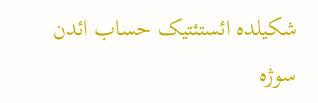شکيلده ائستئتيک حساب ائدن سوژه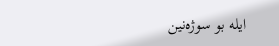ايله بو سوژه‌نين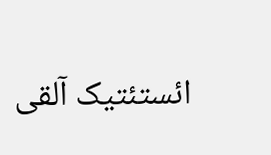ائستئتيک آلقی